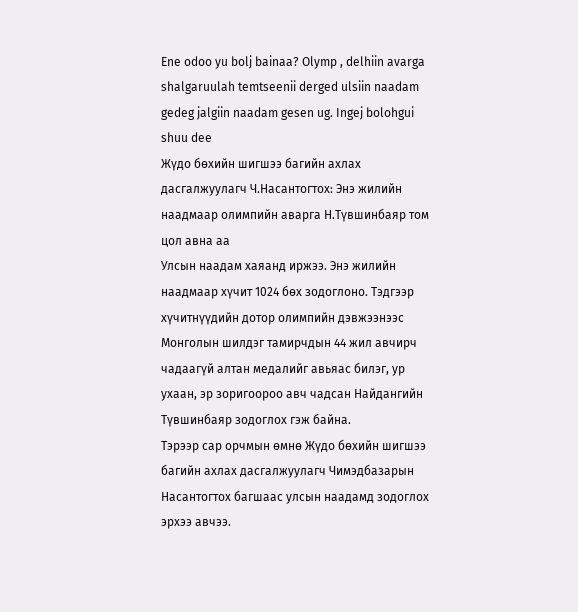Ene odoo yu bolj bainaa? Olymp , delhiin avarga shalgaruulah temtseenii derged ulsiin naadam gedeg jalgiin naadam gesen ug. Ingej bolohgui shuu dee
Жүдо бөхийн шигшээ багийн ахлах дасгалжуулагч Ч.Насантогтох: Энэ жилийн наадмаар олимпийн аварга Н.Түвшинбаяр том цол авна аа
Улсын наадам хаяанд иржээ. Энэ жилийн наадмаар хүчит 1024 бөх зодоглоно. Тэдгээр хүчитнүүдийн дотор олимпийн дэвжээнээс Монголын шилдэг тамирчдын 44 жил авчирч чадаагүй алтан медалийг авьяас билэг, ур ухаан, эр зоригоороо авч чадсан Найдангийн Түвшинбаяр зодоглох гэж байна.
Тэрээр сар орчмын өмнө Жүдо бөхийн шигшээ багийн ахлах дасгалжуулагч Чимэдбазарын Насантогтох багшаас улсын наадамд зодоглох эрхээ авчээ.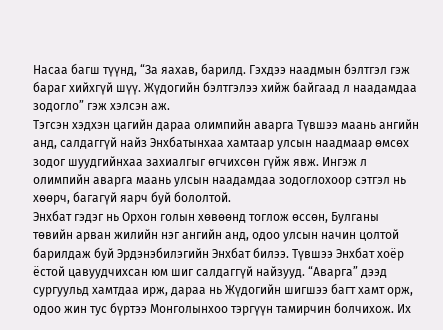Насаа багш түүнд, “За яахав, барилд. Гэхдээ наадмын бэлтгэл гэж бараг хийхгүй шүү. Жүдогийн бэлтгэлээ хийж байгаад л наадамдаа зодогло” гэж хэлсэн аж.
Тэгсэн хэдхэн цагийн дараа олимпийн аварга Түвшээ маань ангийн анд, салдаггүй найз Энхбатынхаа хамтаар улсын наадмаар өмсөх зодог шуудгийнхаа захиалгыг өгчихсөн гүйж явж. Ингэж л олимпийн аварга маань улсын наадамдаа зодоглохоор сэтгэл нь хөөрч, багагүй яарч буй бололтой.
Энхбат гэдэг нь Орхон голын хөвөөнд тоглож өссөн, Булганы төвийн арван жилийн нэг ангийн анд, одоо улсын начин цолтой барилдаж буй Эрдэнэбилэгийн Энхбат билээ. Түвшээ Энхбат хоёр ёстой цавуудчихсан юм шиг салдаггүй найзууд. “Аварга” дээд сургуульд хамтдаа ирж, дараа нь Жүдогийн шигшээ багт хамт орж, одоо жин тус бүртээ Монголынхоо тэргүүн тамирчин болчихож. Их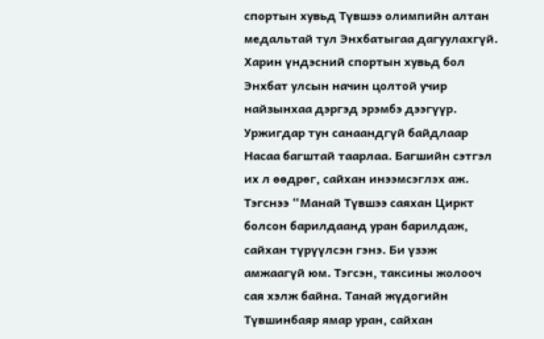спортын хувьд Түвшээ олимпийн алтан медальтай тул Энхбатыгаа дагуулахгүй. Харин үндэсний спортын хувьд бол Энхбат улсын начин цолтой учир найзынхаа дэргэд эрэмбэ дээгүүр.
Уржигдар тун санаандгүй байдлаар Насаа багштай таарлаа. Багшийн сэтгэл их л өөдрөг, сайхан инээмсэглэх аж. Тэгснээ “Манай Түвшээ саяхан Циркт болсон барилдаанд уран барилдаж, сайхан түрүүлсэн гэнэ. Би үзэж амжаагүй юм. Тэгсэн, таксины жолооч сая хэлж байна. Танай жүдогийн Түвшинбаяр ямар уран, сайхан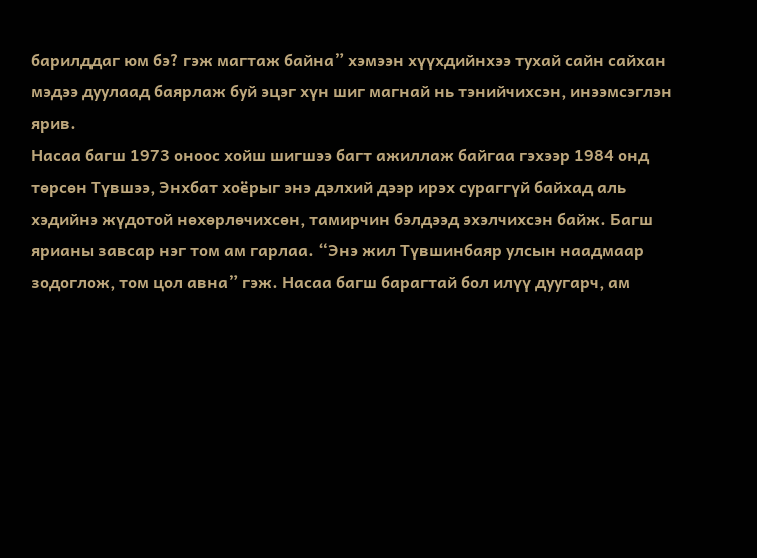барилддаг юм бэ? гэж магтаж байна” хэмээн хүүхдийнхээ тухай сайн сайхан мэдээ дуулаад баярлаж буй эцэг хүн шиг магнай нь тэнийчихсэн, инээмсэглэн ярив.
Насаа багш 1973 оноос хойш шигшээ багт ажиллаж байгаа гэхээр 1984 онд төрсөн Түвшээ, Энхбат хоёрыг энэ дэлхий дээр ирэх сураггүй байхад аль хэдийнэ жүдотой нөхөрлөчихсөн, тамирчин бэлдээд эхэлчихсэн байж. Багш ярианы завсар нэг том ам гарлаа. “Энэ жил Түвшинбаяр улсын наадмаар зодоглож, том цол авна” гэж. Насаа багш барагтай бол илүү дуугарч, ам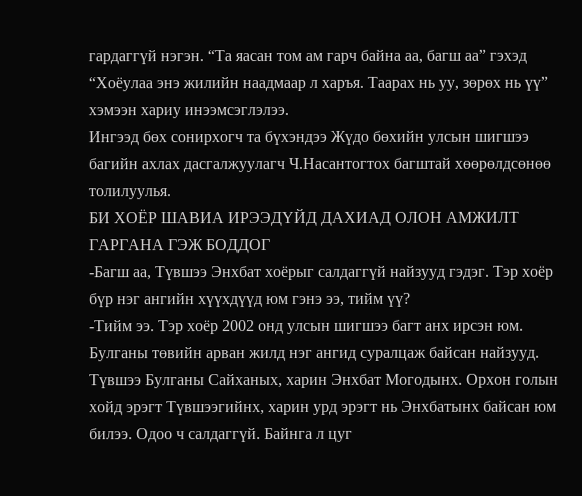гардаггүй нэгэн. “Та яасан том ам гарч байна аа, багш аа” гэхэд “Хоёулаа энэ жилийн наадмаар л харъя. Таарах нь уу, зөрөх нь үү” хэмээн хариу инээмсэглэлээ.
Ингээд бөх сонирхогч та бүхэндээ Жүдо бөхийн улсын шигшээ багийн ахлах дасгалжуулагч Ч.Насантогтох багштай хөөрөлдсөнөө толилуулья.
БИ ХОЁР ШАВИА ИРЭЭДҮЙД ДАХИАД ОЛОН АМЖИЛТ ГАРГАНА ГЭЖ БОДДОГ
-Багш аа, Түвшээ Энхбат хоёрыг салдаггүй найзууд гэдэг. Тэр хоёр бүр нэг ангийн хүүхдүүд юм гэнэ ээ, тийм үү?
-Тийм ээ. Тэр хоёр 2002 онд улсын шигшээ багт анх ирсэн юм. Булганы төвийн арван жилд нэг ангид суралцаж байсан найзууд. Түвшээ Булганы Сайханых, харин Энхбат Могодынх. Орхон голын хойд эрэгт Түвшээгийнх, харин урд эрэгт нь Энхбатынх байсан юм билээ. Одоо ч салдаггүй. Байнга л цуг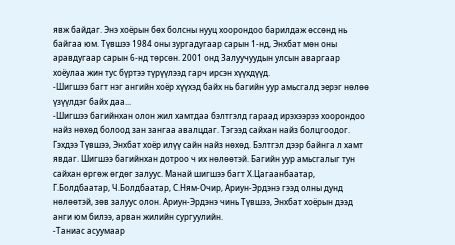явж байдаг. Энэ хоёрын бөх болсны нууц хоорондоо барилдаж өссөнд нь байгаа юм. Түвшээ 1984 оны зургадугаар сарын 1-нд, Энхбат мөн оны аравдугаар сарын 6-нд төрсөн. 2001 онд Залуучуудын улсын аваргаар хоёулаа жин тус бүртээ түрүүлээд гарч ирсэн хүүхдүүд.
-Шигшээ багт нэг ангийн хоёр хүүхэд байх нь багийн уур амьсгалд эерэг нөлөө үзүүлдэг байх даа...
-Шигшээ багийнхан олон жил хамтдаа бэлтгэлд гараад ирэхээрээ хоорондоо найз нөхөд болоод зан зангаа авалцдаг. Тэгээд сайхан найз болцгоодог. Гэхдээ Түвшээ, Энхбат хоёр илүү сайн найз нөхөд. Бэлтгэл дээр байнга л хамт явдаг. Шигшээ багийнхан дотроо ч их нөлөөтэй. Багийн уур амьсгалыг тун сайхан өргөж өгдөг залуус. Манай шигшээ багт Х.Цагаанбаатар, Г.Болдбаатар, Ч.Болдбаатар, С.Ням-Очир, Ариун-Эрдэнэ гээд олны дунд нөлөөтэй, зөв залуус олон. Ариун-Эрдэнэ чинь Түвшээ, Энхбат хоёрын дээд анги юм билээ, арван жилийн сургуулийн.
-Таниас асуумаар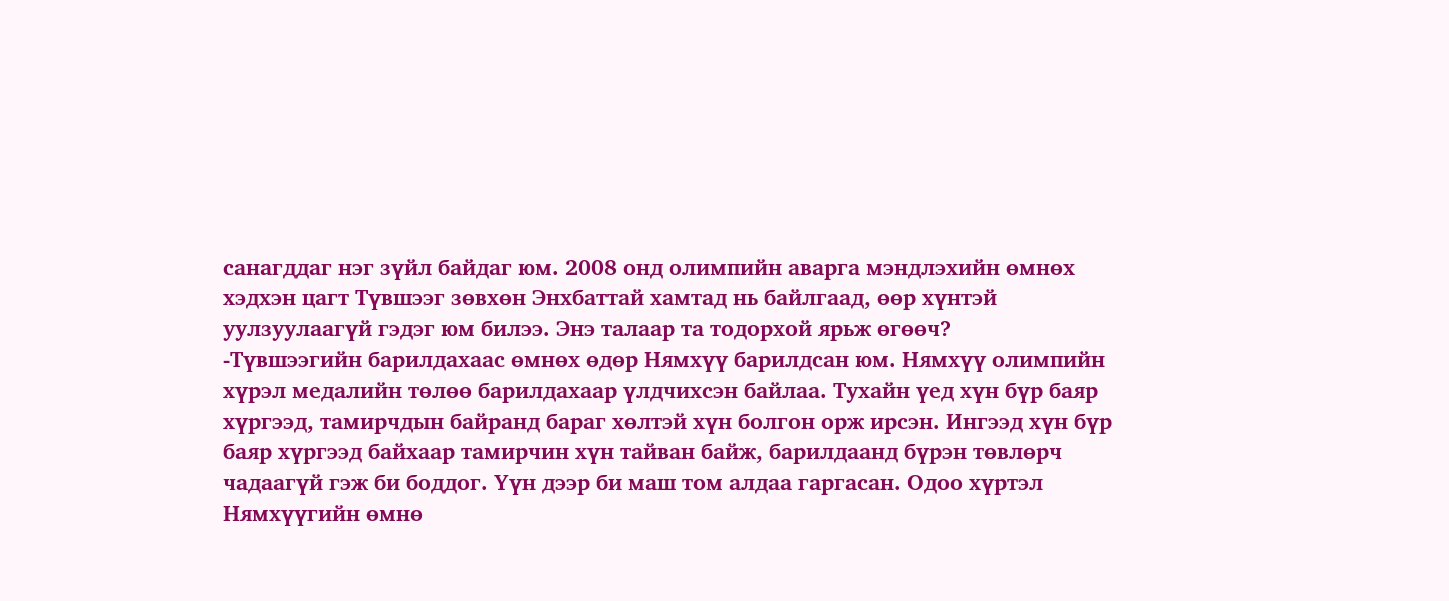санагддаг нэг зүйл байдаг юм. 2008 онд олимпийн аварга мэндлэхийн өмнөх хэдхэн цагт Түвшээг зөвхөн Энхбаттай хамтад нь байлгаад, өөр хүнтэй уулзуулаагүй гэдэг юм билээ. Энэ талаар та тодорхой ярьж өгөөч?
-Түвшээгийн барилдахаас өмнөх өдөр Нямхүү барилдсан юм. Нямхүү олимпийн хүрэл медалийн төлөө барилдахаар үлдчихсэн байлаа. Тухайн үед хүн бүр баяр хүргээд, тамирчдын байранд бараг хөлтэй хүн болгон орж ирсэн. Ингээд хүн бүр баяр хүргээд байхаар тамирчин хүн тайван байж, барилдаанд бүрэн төвлөрч чадаагүй гэж би боддог. Үүн дээр би маш том алдаа гаргасан. Одоо хүртэл Нямхүүгийн өмнө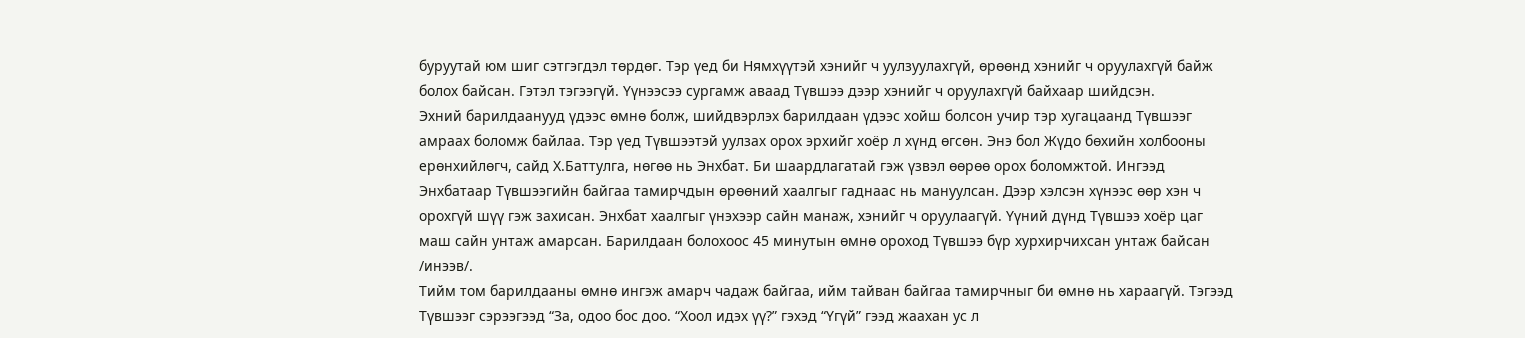буруутай юм шиг сэтгэгдэл төрдөг. Тэр үед би Нямхүүтэй хэнийг ч уулзуулахгүй, өрөөнд хэнийг ч оруулахгүй байж болох байсан. Гэтэл тэгээгүй. Үүнээсээ сургамж аваад Түвшээ дээр хэнийг ч оруулахгүй байхаар шийдсэн.
Эхний барилдаанууд үдээс өмнө болж, шийдвэрлэх барилдаан үдээс хойш болсон учир тэр хугацаанд Түвшээг амраах боломж байлаа. Тэр үед Түвшээтэй уулзах орох эрхийг хоёр л хүнд өгсөн. Энэ бол Жүдо бөхийн холбооны ерөнхийлөгч, сайд Х.Баттулга, нөгөө нь Энхбат. Би шаардлагатай гэж үзвэл өөрөө орох боломжтой. Ингээд Энхбатаар Түвшээгийн байгаа тамирчдын өрөөний хаалгыг гаднаас нь мануулсан. Дээр хэлсэн хүнээс өөр хэн ч орохгүй шүү гэж захисан. Энхбат хаалгыг үнэхээр сайн манаж, хэнийг ч оруулаагүй. Үүний дүнд Түвшээ хоёр цаг маш сайн унтаж амарсан. Барилдаан болохоос 45 минутын өмнө ороход Түвшээ бүр хурхирчихсан унтаж байсан /инээв/.
Тийм том барилдааны өмнө ингэж амарч чадаж байгаа, ийм тайван байгаа тамирчныг би өмнө нь хараагүй. Тэгээд Түвшээг сэрээгээд “За, одоо бос доо. “Хоол идэх үү?” гэхэд “Үгүй” гээд жаахан ус л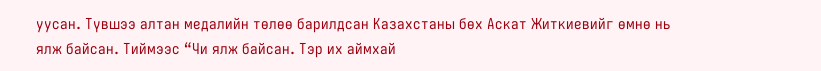уусан. Түвшээ алтан медалийн төлөө барилдсан Казахстаны бөх Аскат Житкиевийг өмнө нь ялж байсан. Тиймээс “Чи ялж байсан. Тэр их аймхай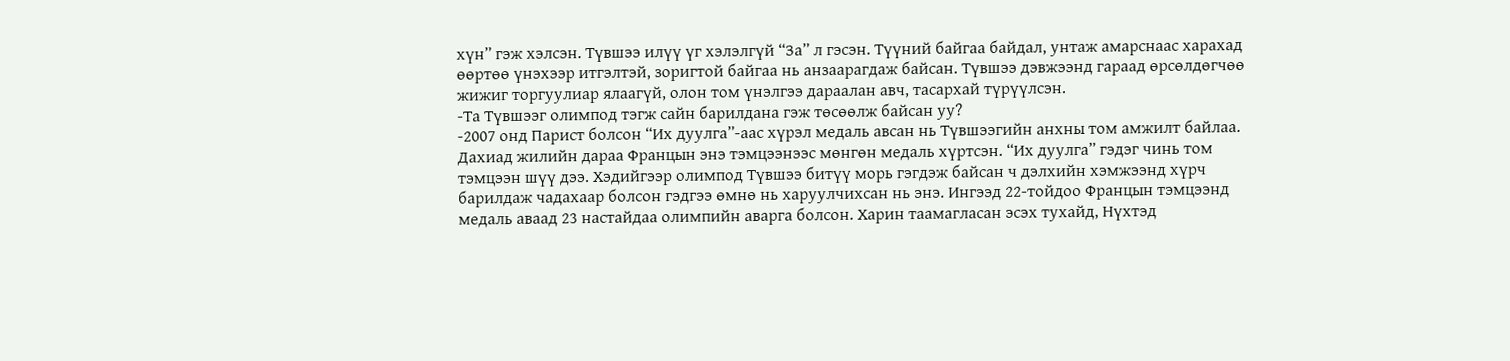хүн” гэж хэлсэн. Түвшээ илүү үг хэлэлгүй “За” л гэсэн. Түүний байгаа байдал, унтаж амарснаас харахад өөртөө үнэхээр итгэлтэй, зоригтой байгаа нь анзаарагдаж байсан. Түвшээ дэвжээнд гараад өрсөлдөгчөө жижиг торгуулиар ялаагүй, олон том үнэлгээ дараалан авч, тасархай түрүүлсэн.
-Та Түвшээг олимпод тэгж сайн барилдана гэж төсөөлж байсан уу?
-2007 онд Парист болсон “Их дуулга”-аас хүрэл медаль авсан нь Түвшээгийн анхны том амжилт байлаа. Дахиад жилийн дараа Францын энэ тэмцээнээс мөнгөн медаль хүртсэн. “Их дуулга” гэдэг чинь том тэмцээн шүү дээ. Хэдийгээр олимпод Түвшээ битүү морь гэгдэж байсан ч дэлхийн хэмжээнд хүрч барилдаж чадахаар болсон гэдгээ өмнө нь харуулчихсан нь энэ. Ингээд 22-тойдоо Францын тэмцээнд медаль аваад 23 настайдаа олимпийн аварга болсон. Харин таамагласан эсэх тухайд, Нүхтэд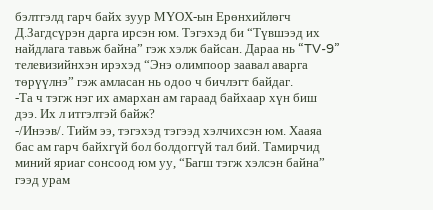бэлтгэлд гарч байх зуур МҮОХ-ын Ерөнхийлөгч Д.Загдсүрэн дарга ирсэн юм. Тэгэхэд би “Түвшээд их найдлага тавьж байна” гэж хэлж байсан. Дараа нь “TV-9” телевизийнхэн ирэхэд “Энэ олимпоор заавал аварга төрүүлнэ” гэж амласан нь одоо ч бичлэгт байдаг.
-Та ч тэгж нэг их амархан ам гараад байхаар хүн биш дээ. Их л итгэлтэй байж?
-/Инээв/. Тийм ээ, тэгэхэд тэгээд хэлчихсэн юм. Хааяа бас ам гарч байхгүй бол болдоггүй тал бий. Тамирчид миний яриаг сонсоод юм уу, “Багш тэгж хэлсэн байна” гээд урам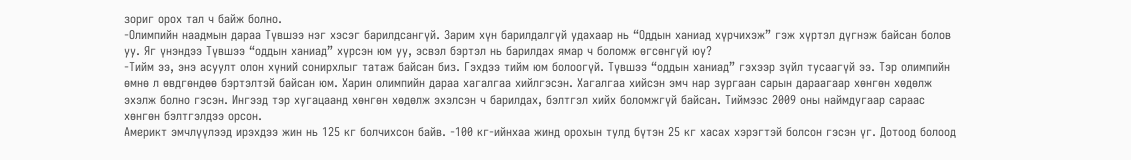зориг орох тал ч байж болно.
-Олимпийн наадмын дараа Түвшээ нэг хэсэг барилдсангүй. Зарим хүн барилдалгүй удахаар нь “Оддын ханиад хүрчихэж” гэж хүртэл дүгнэж байсан болов уу. Яг үнэндээ Түвшээ “оддын ханиад” хүрсэн юм уу, эсвэл бэртэл нь барилдах ямар ч боломж өгсөнгүй юу?
-Тийм ээ, энэ асуулт олон хүний сонирхлыг татаж байсан биз. Гэхдээ тийм юм болоогүй. Түвшээ “оддын ханиад” гэхээр зүйл тусаагүй ээ. Тэр олимпийн өмнө л өвдгөндөө бэртэлтэй байсан юм. Харин олимпийн дараа хагалгаа хийлгэсэн. Хагалгаа хийсэн эмч нар зургаан сарын дараагаар хөнгөн хөдөлж эхэлж болно гэсэн. Ингээд тэр хугацаанд хөнгөн хөдөлж эхэлсэн ч барилдах, бэлтгэл хийх боломжгүй байсан. Тиймээс 2009 оны наймдугаар сараас хөнгөн бэлтгэлдээ орсон.
Америкт эмчлүүлээд ирэхдээ жин нь 125 кг болчихсон байв. -100 кг-ийнхаа жинд орохын тулд бүтэн 25 кг хасах хэрэгтэй болсон гэсэн үг. Дотоод болоод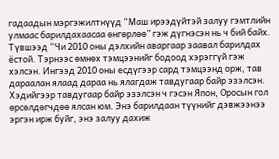гадаадын мэргэжилтнүүд “Маш ирээдүйтэй залуу гэмтлийн улмаас барилдахаасаа өнгөрлөө” гэж дүгнэсэн нь ч бий байх. Түвшээд “Чи 2010 оны дэлхийн аваргаар заавал барилдах ёстой. Тэрнээс өмнөх тэмцээнийг бодоод хэрэггүй гэж хэлсэн. Ингээд 2010 оны есдүгээр сард тэмцээнд орж, тав дараалан ялаад дараа нь ялагдаж тавдугаар байр эзэлсэн. Хэдийгээр тавдугаар байр эзэлсэн ч гэсэн Япон, Оросын гол өрсөлдөгчдөө ялсан юм. Энэ барилдаан түүнийг дэвжээнээ эргэн ирж буйг, энэ залуу дахиж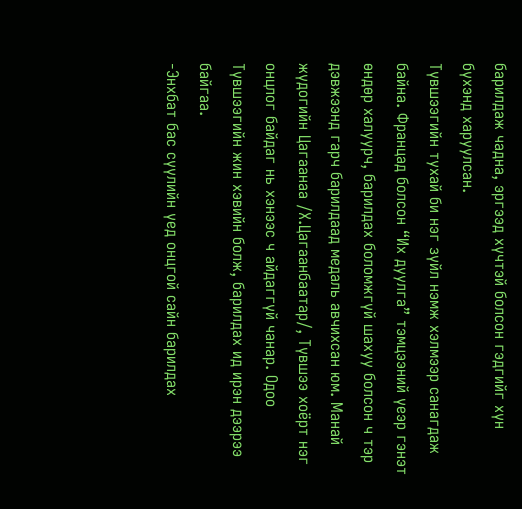барилдаж чадна, эргээд хүчтэй болсон гэдгийг хүн бүхэнд харуулсан.
Түвшээгийн тухай би нэг зүйл нэмж хэлмээр санагдаж байна. Францад болсон “Их дуулга” тэмцээний үеэр гэнэт өндөр халуурч, барилдах боломжгүй шахуу болсон ч тэр дэвжээнд гарч барилдаад медаль авчихсан юм. Манай жүдогийн Цагаанаа /Х.Цагаанбаатар/, Түвшээ хоёрт нэг онцлог байдаг нь хэнээс ч айдаггүй чанар. Одоо Түвшээгийн жин хэвийн болж, барилдах ид ирэн дээрээ байгаа.
-Энхбат бас сүүлийн үед онцгой сайн барилдах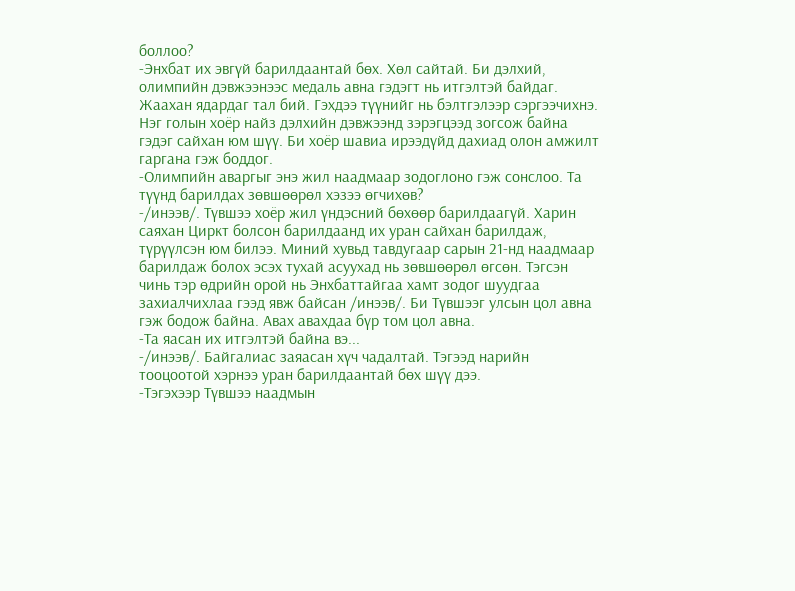боллоо?
-Энхбат их эвгүй барилдаантай бөх. Хөл сайтай. Би дэлхий, олимпийн дэвжээнээс медаль авна гэдэгт нь итгэлтэй байдаг. Жаахан ядардаг тал бий. Гэхдээ түүнийг нь бэлтгэлээр сэргээчихнэ. Нэг голын хоёр найз дэлхийн дэвжээнд зэрэгцээд зогсож байна гэдэг сайхан юм шүү. Би хоёр шавиа ирээдүйд дахиад олон амжилт гаргана гэж боддог.
-Олимпийн аваргыг энэ жил наадмаар зодоглоно гэж сонслоо. Та түүнд барилдах зөвшөөрөл хэзээ өгчихөв?
-/инээв/. Түвшээ хоёр жил үндэсний бөхөөр барилдаагүй. Харин саяхан Циркт болсон барилдаанд их уран сайхан барилдаж, түрүүлсэн юм билээ. Миний хувьд тавдугаар сарын 21-нд наадмаар барилдаж болох эсэх тухай асуухад нь зөвшөөрөл өгсөн. Тэгсэн чинь тэр өдрийн орой нь Энхбаттайгаа хамт зодог шуудгаа захиалчихлаа гээд явж байсан /инээв/. Би Түвшээг улсын цол авна гэж бодож байна. Авах авахдаа бүр том цол авна.
-Та яасан их итгэлтэй байна вэ...
-/инээв/. Байгалиас заяасан хүч чадалтай. Тэгээд нарийн тооцоотой хэрнээ уран барилдаантай бөх шүү дээ.
-Тэгэхээр Түвшээ наадмын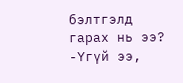бэлтгэлд гарах нь ээ?
-Үгүй ээ,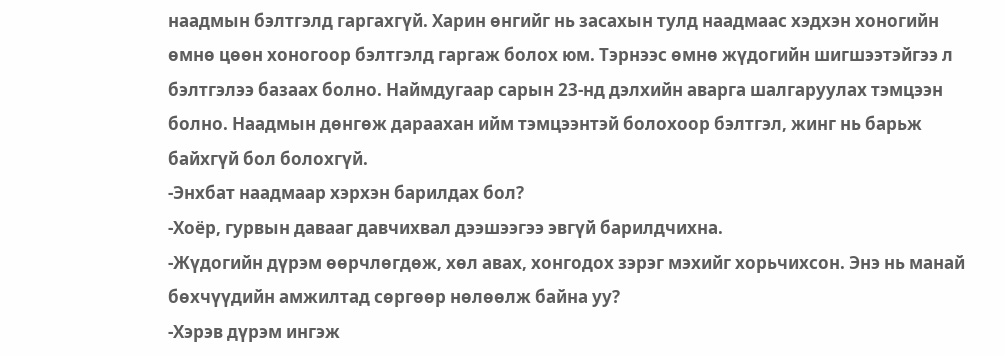наадмын бэлтгэлд гаргахгүй. Харин өнгийг нь засахын тулд наадмаас хэдхэн хоногийн өмнө цөөн хоногоор бэлтгэлд гаргаж болох юм. Тэрнээс өмнө жүдогийн шигшээтэйгээ л бэлтгэлээ базаах болно. Наймдугаар сарын 23-нд дэлхийн аварга шалгаруулах тэмцээн болно. Наадмын дөнгөж дараахан ийм тэмцээнтэй болохоор бэлтгэл, жинг нь барьж байхгүй бол болохгүй.
-Энхбат наадмаар хэрхэн барилдах бол?
-Хоёр, гурвын давааг давчихвал дээшээгээ эвгүй барилдчихна.
-Жүдогийн дүрэм өөрчлөгдөж, хөл авах, хонгодох зэрэг мэхийг хорьчихсон. Энэ нь манай бөхчүүдийн амжилтад сөргөөр нөлөөлж байна уу?
-Хэрэв дүрэм ингэж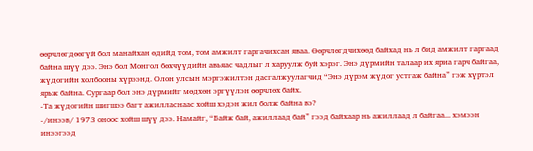өөрчлөгдөөгүй бол манайхан өдийд том, том амжилт гаргачихсан яваа. Өөрчлөгдчихөөд байхад нь л бид амжилт гаргаад байна шүү дээ. Энэ бол Монгол бөхчүүдийн авьяас чадлыг л харуулж буй хэрэг. Энэ дүрмийн талаар их яриа гарч байгаа, жүдогийн холбооны хүрээнд. Олон улсын мэргэжилтэн дасгалжуулагчид “Энэ дүрэм жүдог устгаж байна” гэж хүртэл ярьж байна. Сургаар бол энэ дүрмийг мөдхөн эргүүлэн өөрчлөх байх.
-Та жүдогийн шигшээ багт ажилласнаас хойш хэдэн жил болж байна вэ?
-/инээв/ 1973 оноос хойш шүү дээ. Намайг, “Байж бай, ажиллаад бай” гээд байхаар нь ажиллаад л байгаа... хэмээн инээгээд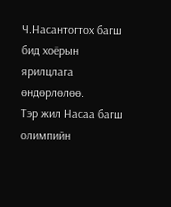Ч.Насантогтох багш бид хоёрын ярилцлага өндөрлөлөө.
Тэр жил Насаа багш олимпийн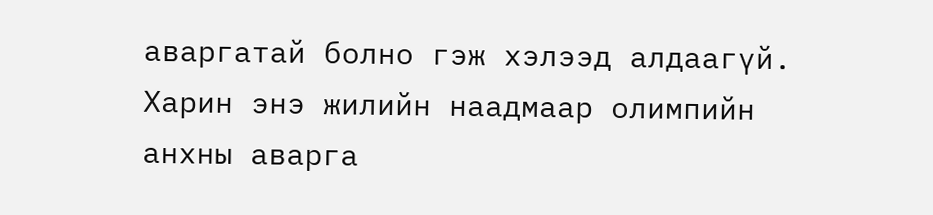аваргатай болно гэж хэлээд алдаагүй. Харин энэ жилийн наадмаар олимпийн анхны аварга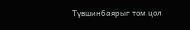Түвшинбаярыг том цол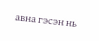авна гэсэн нь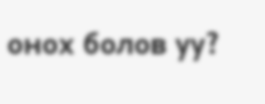онох болов уу?